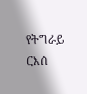የትግራይ ርእሰ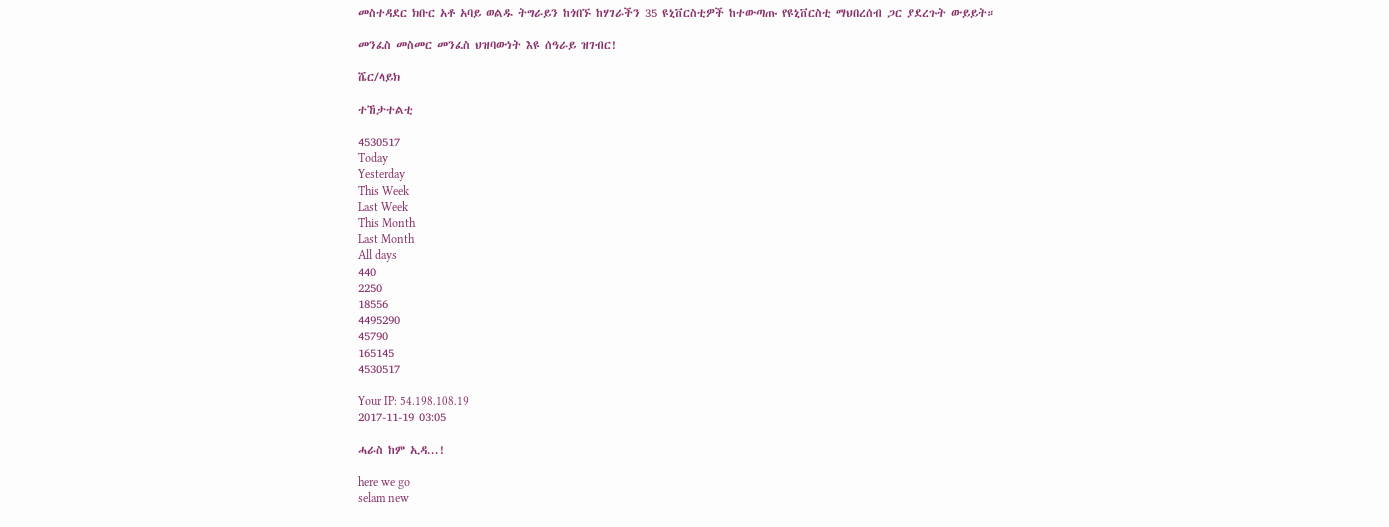መስተዳደር ክቡር አቶ አባይ ወልዱ ትግራይን ከጎበኙ ከሃገራችን 35 ዩኒቨርስቲዎች ከተውጣጡ የዩኒቨርስቲ ማህበረሰብ ጋር ያደረጉት ውይይት።

መንፈስ መስመር መንፈስ ህዝባውነት እዩ ሰዓራይ ዝገብር!

ሼር/ላይክ

ተኸታተልቲ

4530517
Today
Yesterday
This Week
Last Week
This Month
Last Month
All days
440
2250
18556
4495290
45790
165145
4530517

Your IP: 54.198.108.19
2017-11-19 03:05

ሓራስ ከም ኢዳ...!

here we go
selam new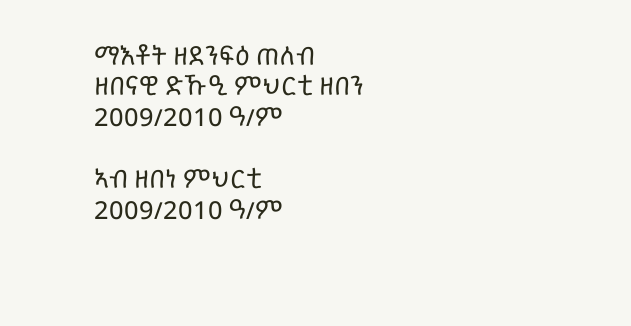ማእቶት ዘደንፍዕ ጠለብ ዘበናዊ ድኹዒ ምህርቲ ዘበን 2009/2010 ዓ/ም

ኣብ ዘበነ ምህርቲ 2009/2010 ዓ/ም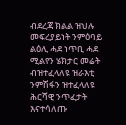ብደረጃ ክልል ዝህሉ መፍረያይነት ንምዕባይ ልዕሊ ሓደ ነጥቢ ሓደ ሚልየን ሄክታር መሬት ብዝተፈላለዩ ዝራእቲ ንምሽፋን ዝተፈላለዩ ሕርሻዊ ንጥፈታት እናተሳለጡ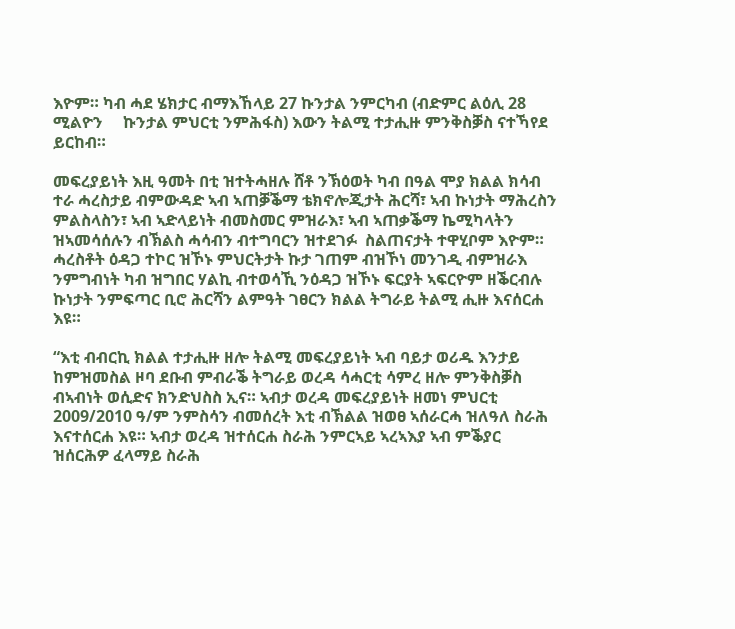እዮም። ካብ ሓደ ሄክታር ብማእኸላይ 27 ኩንታል ንምርካብ (ብድምር ልዕሊ 28 ሚልዮን     ኩንታል ምህርቲ ንምሕፋስ) እውን ትልሚ ተታሒዙ ምንቅስቓስ ናተኻየደ ይርከብ።

መፍረያይነት እዚ ዓመት በቲ ዝተትሓዘሉ ሸቶ ንኽዕወት ካብ በዓል ሞያ ክልል ክሳብ ተራ ሓረስታይ ብምውዳድ ኣብ ኣጠቓቕማ ቴክኖሎጂታት ሕርሻ፣ ኣብ ኩነታት ማሕረስን ምልስላስን፣ ኣብ ኣድላይነት ብመስመር ምዝራእ፣ ኣብ ኣጠቃቕማ ኬሚካላትን ዝኣመሳሰሉን ብኽልስ ሓሳብን ብተግባርን ዝተደገፉ  ስልጠናታት ተዋሂቦም እዮም። ሓረስቶት ዕዳጋ ተኮር ዝኾኑ ምህርትታት ኩታ ገጠም ብዝኾነ መንገዲ ብምዝራእ ንምግብነት ካብ ዝግበር ሃልኪ ብተወሳኺ ንዕዳጋ ዝኾኑ ፍርያት ኣፍርዮም ዘቕርብሉ ኩነታት ንምፍጣር ቢሮ ሕርሻን ልምዓት ገፀርን ክልል ትግራይ ትልሚ ሒዙ እናሰርሐ እዩ።

“እቲ ብብርኪ ክልል ተታሒዙ ዘሎ ትልሚ መፍረያይነት ኣብ ባይታ ወሪዱ እንታይ ከምዝመስል ዞባ ደቡብ ምብራቕ ትግራይ ወረዳ ሳሓርቲ ሳምረ ዘሎ ምንቅስቓስ ብኣብነት ወሲድና ክንድህስስ ኢና። ኣብታ ወረዳ መፍረያይነት ዘመነ ምህርቲ 2009/2010 ዓ/ም ንምስሳን ብመሰረት እቲ ብኽልል ዝወፀ ኣሰራርሓ ዝለዓለ ስራሕ እናተሰርሐ እዩ። ኣብታ ወረዳ ዝተሰርሐ ስራሕ ንምርኣይ ኣረኣእያ ኣብ ምቕያር ዝሰርሕዎ ፈላማይ ስራሕ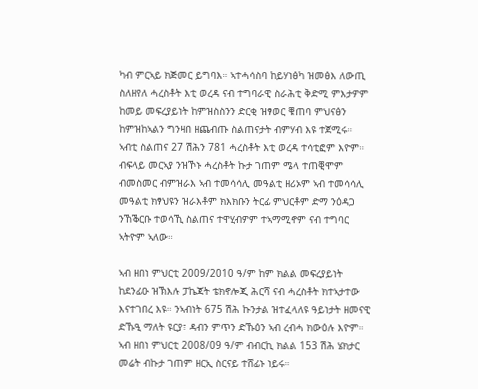ካብ ምርኣይ ክጅመር ይግባእ። ኣተሓሳስባ ከይሃነፅካ ዝመፅእ ለውጢ ስለዘየለ ሓረስቶት እቲ ወረዳ ናብ ተግባራዊ ስራሕቲ ቅድሚ ምእታዎም ከመይ መፍረያይነት ከምዝስስንን ድርቂ ዝፃወር ቑጠባ ምህናፅን ከምዝከኣልን ግንዛበ ዘጨብጡ ስልጠናታት ብምሃብ እዩ ተጀሚሩ። ኣብቲ ስልጠና 27 ሽሕን 781 ሓረስቶት እቲ ወረዳ ተሳቲፎም እዮም። ብፍላይ መርኣያ ንዝኾኑ ሓረስቶት ኩታ ገጠም ሜላ ተጠቒሞም ብመስመር ብምዝራእ ኣብ ተመሳሳሊ መዓልቲ ዘሪኦም ኣብ ተመሳሳሊ መዓልቲ ክፃህዩን ዝራእቶም ክእክቡን ትርፊ ምህርቶም ድማ ንዕዳጋ ንኸቕርቡ ተወሳኺ ስልጠና ተዋሂብዎም ተኣማሚኖም ናብ ተግባር ኣትዮም ኣለው።

ኣብ ዘበነ ምህርቲ 2009/2010 ዓ/ም ከም ክልል መፍረያይነት ከደንፊዑ ዝኽእሉ ፓኬጃት ቴክኖሎጂ ሕርሻ ናብ ሓረስቶት ክተኣታተው እናተገበረ እዩ። ንኣብነት 675 ሽሕ ኩንታል ዝተፈላለዩ ዓይነታት ዘመናዊ ድኹዒ ማለት ዩርያ፣ ዳብን ምጥን ድኹዕን ኣብ ረብሓ ክውዕሉ እዮም። ኣብ ዘበነ ምህርቲ 2008/09 ዓ/ም ብብርኪ ክልል 153 ሽሕ ሄክታር መሬት ብኩታ ገጠም ዘርኢ ስርናይ ተሸፊኑ ነይሩ።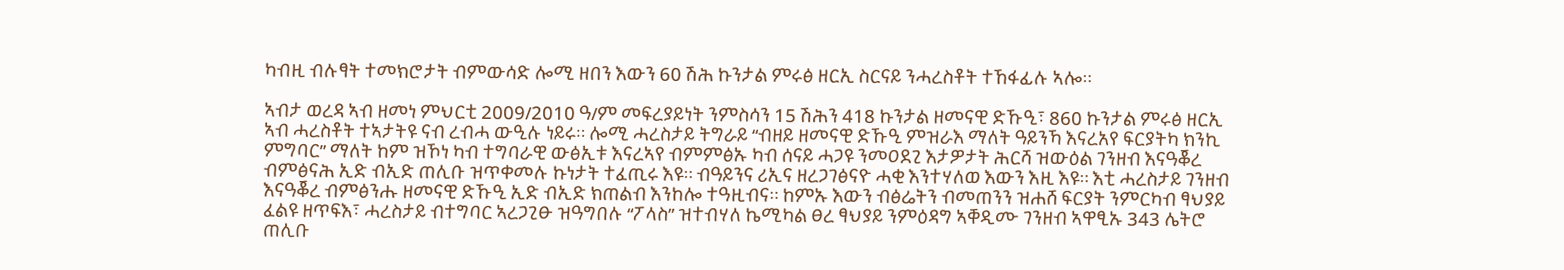ካብዚ ብሉፃት ተመክሮታት ብምውሳድ ሎሚ ዘበን እውን 60 ሽሕ ኩንታል ምሩፅ ዘርኢ ስርናይ ንሓረስቶት ተኸፋፊሉ ኣሎ።

ኣብታ ወረዳ ኣብ ዘመነ ምህርቲ 2009/2010 ዓ/ም መፍረያይነት ንምስሳን 15 ሽሕን 418 ኩንታል ዘመናዊ ድኹዒ፣ 860 ኩንታል ምሩፅ ዘርኢ ኣብ ሓረስቶት ተኣታትዩ ናብ ረብሓ ውዒሉ ነይሩ። ሎሚ ሓረስታይ ትግራይ “ብዘይ ዘመናዊ ድኹዒ ምዝራእ ማለት ዓይንኻ እናረአየ ፍርያትካ ክንኪ ምግባር” ማለት ከም ዝኾነ ካብ ተግባራዊ ውፅኢቱ እናረኣየ ብምምፅኡ ካብ ሰናይ ሓጋዩ ንመዐደጊ እታዎታት ሕርሻ ዝውዕል ገንዘብ እናዓቖረ ብምፅናሕ ኢድ ብኢድ ጠሊቡ ዝጥቀመሉ ኩነታት ተፈጢሩ እዩ። ብዓይንና ሪኢና ዘረጋገፅናዮ ሓቂ እንተሃለወ እውን እዚ እዩ። እቲ ሓረስታይ ገንዘብ እናዓቖረ ብምፅንሑ ዘመናዊ ድኹዒ ኢድ ብኢድ ክጠልብ እንከሎ ተዓዚብና። ከምኡ እውን ብፅሬትን ብመጠንን ዝሐሸ ፍርያት ንምርካብ ፃህያይ ፈልዩ ዘጥፍእ፣ ሓረስታይ ብተግባር ኣረጋጊፁ ዝዓግበሉ “ፖላስ” ዝተብሃለ ኬሚካል ፀረ ፃህያይ ንምዕዳግ ኣቐዲሙ ገንዘብ ኣዋፂኡ 343 ሌትሮ ጠሊቡ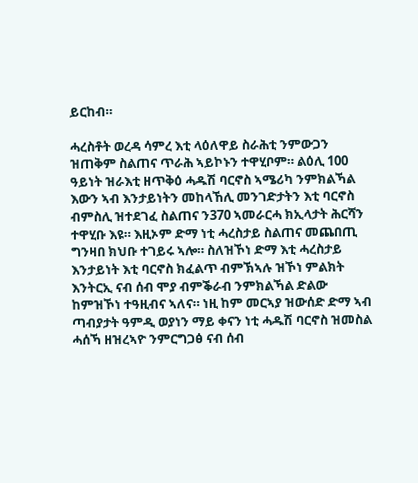ይርከብ።

ሓረስቶት ወረዳ ሳምረ እቲ ላዕለዋይ ስራሕቲ ንምውጋን ዝጠቅም ስልጠና ጥራሕ ኣይኮኑን ተዋሂቦም። ልዕሊ 100 ዓይነት ዝራእቲ ዘጥቅዕ ሓዱሽ ባርኖስ ኣሜሪካ ንምክልኻል እውን ኣብ እንታይነትን መከላኸሊ መንገድታትን እቲ ባርኖስ ብምስሊ ዝተደገፈ ስልጠና ን370 ኣመራርሓ ክኢላታት ሕርሻን ተዋሂቡ እዩ። እዚኦም ድማ ነቲ ሓረስታይ ስልጠና መጨበጢ ግንዛበ ክህቡ ተገይሩ ኣሎ። ስለዝኾነ ድማ እቲ ሓረስታይ እንታይነት እቲ ባርኖስ ክፈልጥ ብምኽኣሉ ዝኾነ ምልክት እንትርኢ ናብ ሰብ ሞያ ብምቕራብ ንምክልኻል ድልው ከምዝኾነ ተዓዚብና ኣለና። ነዚ ከም መርኣያ ዝውሰድ ድማ ኣብ ጣብያታት ዓምዲ ወያነን ማይ ቀናን ነቲ ሓዱሽ ባርኖስ ዝመስል ሓሰኻ ዘዝረኣዮ ንምርግጋፅ ናብ ሰብ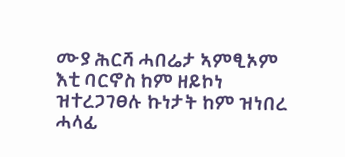ሙያ ሕርሻ ሓበሬታ ኣምፂኦም እቲ ባርኖስ ከም ዘይኮነ ዝተረጋገፀሉ ኩነታት ከም ዝነበረ ሓላፊ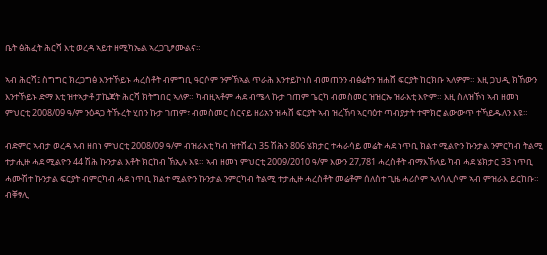ቤት ፅሕፈት ሕርሻ እቲ ወረዳ ኣይተ ዘሚካኤል ኣረጋጊፆሙልና።

ኣብ ሕርሻ፤ ስግግር ክረጋግፅ እንተኾይኑ ሓረስቶት ብምግቢ ዓርሶም ንምኽኣል ጥራሕ እንተይኮነስ ብመጠንን ብፅሬትን ዝሐሸ ፍርያት ከርክቡ ኣለዎም። እዚ ጋህዲ ክኸውን እንተኾይኑ ድማ እቲ ዝተኣታቶ ፓኬጃት ሕርሻ ክትግበር ኣለዎ። ካብዚኣቶም ሓደ ብሜላ ኩታ ገጠም ጌርካ ብመስመር ዝዝርኡ ዝራእቲ እዮም። እዚ ስለዝኾነ ኣብ ዘመነ ምህርቲ 2008/09 ዓ/ም ንዕዳጋ ትኹረት ሂበን ኩታ ገጠም፣ ብመስመር ስርናይ ዘሪአን ዝሓሸ ፍርያት ኣብ ዝረኸባ ኣርባዕተ ጣብያታት ተሞክሮ ልውውጥ ተኻይዱለን እዩ።

ብድምር ኣብታ ወረዳ ኣብ ዘበነ ምህርቲ 2008/09 ዓ/ም ብዝራእቲ ካብ ዝተሸፈነ 35 ሽሕን 806 ሄክታር ተሓራሳይ መሬት ሓደ ነጥቢ ክልተ ሚልዮን ኩንታል ንምርካብ ትልሚ ተታሒዙ ሓደ ሚልዮን 44 ሽሕ ኩንታል እቶት ክርከብ ኽኢሉ እዩ። ኣብ ዘመነ ምህርቲ 2009/2010 ዓ/ም እውን 27,781 ሓረስቶት ብማእኸላይ ካብ ሓደ ሄክታር 33 ነጥቢ ሓሙሽተ ኩንታል ፍርያት ብምርካብ ሓደ ነጥቢ ክልተ ሚልዮን ኩንታል ንምርካብ ትልሚ ተታሒዙ ሓረስቶት መሬቶም ሰለስተ ጊዜ ሓሪሶም ኣለሳሊሶም ኣብ ምዝራእ ይርከቡ። ብቐፃሊ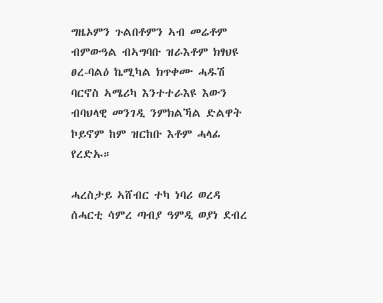ግዜኦምን ጉልበቶምን ኣብ መሬቶም ብምውዓል ብኣግባቡ ዝራእቶም ክፃህዩ ፀረ-ባልዕ ኬሚካል ክጥቀሙ ሓዱሽ ባርኖስ ኣሜሪካ እንተተራእዩ እውን ብባህላዊ መንገዲ ንምክልኻል ድልዋት ኮይኖም ከም ዝርከቡ እቶም ሓላፊ የረድኡ።

ሓረስታይ ኣሸብር ተካ ነባሪ ወረዳ ሰሓርቲ ሳምረ ጣብያ ዓምዲ ወያነ ደብረ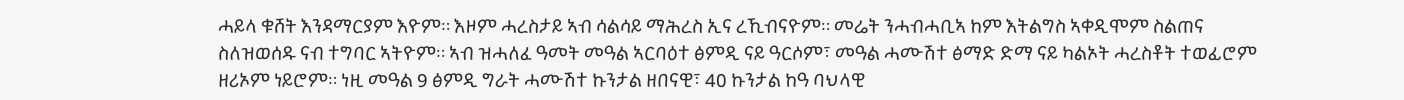ሓይላ ቁሸት እንዳማርያም እዮም። እዞም ሓረስታይ ኣብ ሳልሳይ ማሕረስ ኢና ረኺብናዮም። መሬት ንሓብሓቢኣ ከም እትልግስ ኣቀዲሞም ስልጠና ስለዝወሰዱ ናብ ተግባር ኣትዮም። ኣብ ዝሓለፈ ዓመት መዓል ኣርባዕተ ፅምዲ ናይ ዓርሶም፣ መዓል ሓሙሽተ ፅማድ ድማ ናይ ካልኦት ሓረስቶት ተወፊሮም ዘሪኦም ነይሮም። ነዚ መዓል 9 ፅምዲ ግራት ሓሙሽተ ኩንታል ዘበናዊ፣ 40 ኩንታል ከዓ ባህላዊ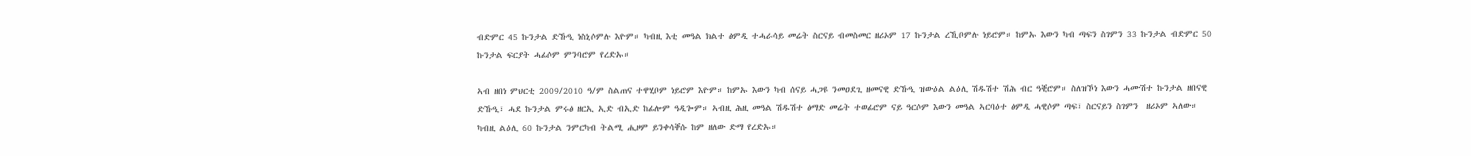ብድምር 45 ኩንታል ድኹዒ ነስኒሶምሉ እዮም። ካብዚ እቲ መዓል ክልተ ፅምዲ ተሓራሳይ መሬት ስርናይ ብመስመር ዘሪኦም 17 ኩንታል ረኺቦምሉ ነይሮም። ከምኡ እውን ካብ ጣፍን ስገምን 33 ኩንታል ብድምር 50 ኩንታል ፍርያት ሓፊሶም ምንባሮም የረድኡ።

ኣብ ዘበነ ምህርቲ 2009/2010 ዓ/ም ስልጠና ተዋሂቦም ነይሮም እዮም። ከምኡ እውን ካብ ሰናይ ሓጋዩ ንመዐደጊ ዘመናዊ ድኹዒ ዝውዕል ልዕሊ ሽዱሽተ ሽሕ ብር ዓቒሮም። ስለዝኾነ እውን ሓሙሽተ ኩንታል ዘበናዊ ድኹዒ፣ ሓደ ኩንታል ምሩፅ ዘርኢ ኢድ ብኢድ ከፊሎም ዓዲጐም። ኣብዚ ሕዚ መዓል ሽዱሽተ ፅማድ መሬት ተወፊሮም ናይ ዓርሶም እውን መዓል ኣርባዕተ ፅምዲ ሓዊሶም ጣፍ፣ ስርናይን ስገምን  ዘሪኦም ኣለው። ካብዚ ልዕሊ 60 ኩንታል ንምርካብ ትልሚ ሒዞም ይንቀሳቐሱ ከም ዘለው ድማ የረድኡ።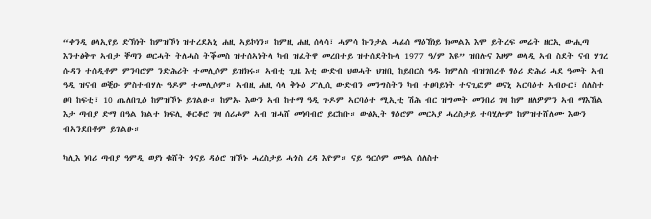“ቀንዲ ፀላኢየይ ድኽነት ከምዝኾነ ዝተረደአኒ ሐዚ ኣይኮነን። ከምዚ ሐዚ ሰላሳ፣ ሓምሳ ኩንታል ሓፊሰ ማዕኸነይ ክመልእ እሞ ይትረፍ መሬት ዘርኢ ውሒጣ እንተፅቅጥ ኣብታ ቐጣን ወርሓት ትለሓስ ትቕመስ ዝተሰኣነትላ ካብ ዝፈትዋ መረበተይ ዝተሰደትኩላ 1977 ዓ/ም እዩ” ዝበሉና እዞም ወላዲ ኣብ ስደት ናብ ሃገረ ሱዳን ተሰዲቶም ምንባሮም ንድሕሪት ተመሊሶም ይዝክሩ። ኣብቲ ጊዜ እቲ ውድብ ህወሓት ህዝቢ ከይበርስ ዓዱ ክምለስ ብዝገበረቶ ፃዕሪ ድሕሪ ሓደ ዓመት ኣብ ዓዲ ዝናብ ወቒዑ ምስተብሃሉ ዓዶም ተመሊሶም። ኣብዚ ሐዚ ሳላ ቅኑዕ ፖሊሲ ውድብን መንግስትን ካብ ተፀባይነት ተናጊፎም ወናኒ ኣርባዕተ ኣብዑር፣ ሰለስተ ፀባ ከፍቲ፣ 10 ጤለበጊዕ ከምዝኾኑ ይገልፁ። ከምኡ እውን ኣብ ከተማ ዓዲ ጉዶም ኣርባዕተ ሚኢቲ ሽሕ ብር ዝግመት መንበሪ ገዛ ከም ዘለዎምን ኣብ ማእኸል እታ ጣብያ ድማ በዓል ክልተ ክፍሊ ቆርቆሮ ገዛ ሰሪሖም ኣብ ዝሓሸ መነባብሮ ይርከቡ። ውፅኢት ፃዕሮም መርኣያ ሓረስታይ ተባሂሎም ከምዝተሸለሙ እውን ብኣንደበቶም ይገልፁ።

ካሊእ ነባሪ ጣብያ ዓምዲ ወያነ ቁሸት ጎናይ ዳዕሮ ዝኾኑ ሓረስታይ ሓጎስ ረዳ እዮም። ናይ ዓርሶም መዓል ሰለስተ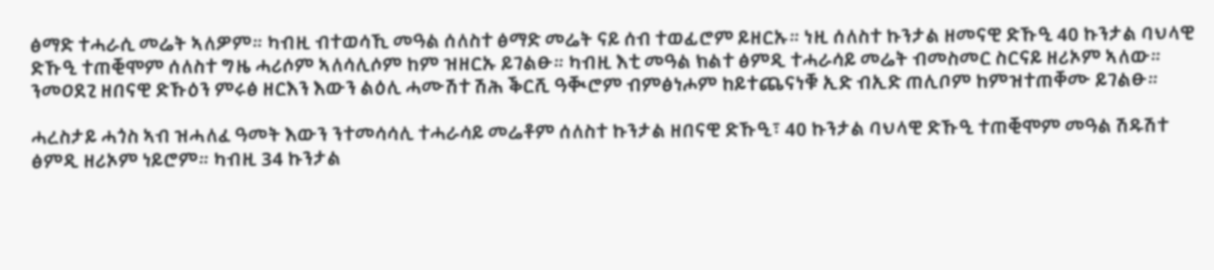ፅማድ ተሓራሲ መሬት ኣለዎም። ካብዚ ብተወሳኺ መዓል ሰለስተ ፅማድ መሬት ናይ ሰብ ተወፊሮም ይዘርኡ። ነዚ ሰለስተ ኩንታል ዘመናዊ ድኹዒ 40 ኩንታል ባህላዊ ድኹዒ ተጠቒሞም ሰለስተ ግዜ ሓሪሶም ኣለሳሊሶም ከም ዝዘርኡ ይገልፁ። ካብዚ እቲ መዓል ክልተ ፅምዲ ተሓራሳይ መሬት ብመስመር ስርናይ ዘሪኦም ኣለው። ንመዐደጊ ዘበናዊ ድኹዕን ምሩፅ ዘርእን እውን ልዕሊ ሓሙሽተ ሽሕ ቕርሺ ዓቚሮም ብምፅነሖም ከይተጨናነቑ ኢድ ብኢድ ጠሊቦም ከምዝተጠቐሙ ይገልፁ።

ሓረስታይ ሓጎስ ኣብ ዝሓለፈ ዓመት እውን ንተመሳሳሊ ተሓራሳይ መሬቶም ሰለስተ ኩንታል ዘበናዊ ድኹዒ፣ 40 ኩንታል ባህላዊ ድኹዒ ተጠቒሞም መዓል ሽዱሽተ ፅምዲ ዘሪኦም ነይሮም። ካብዚ 34 ኩንታል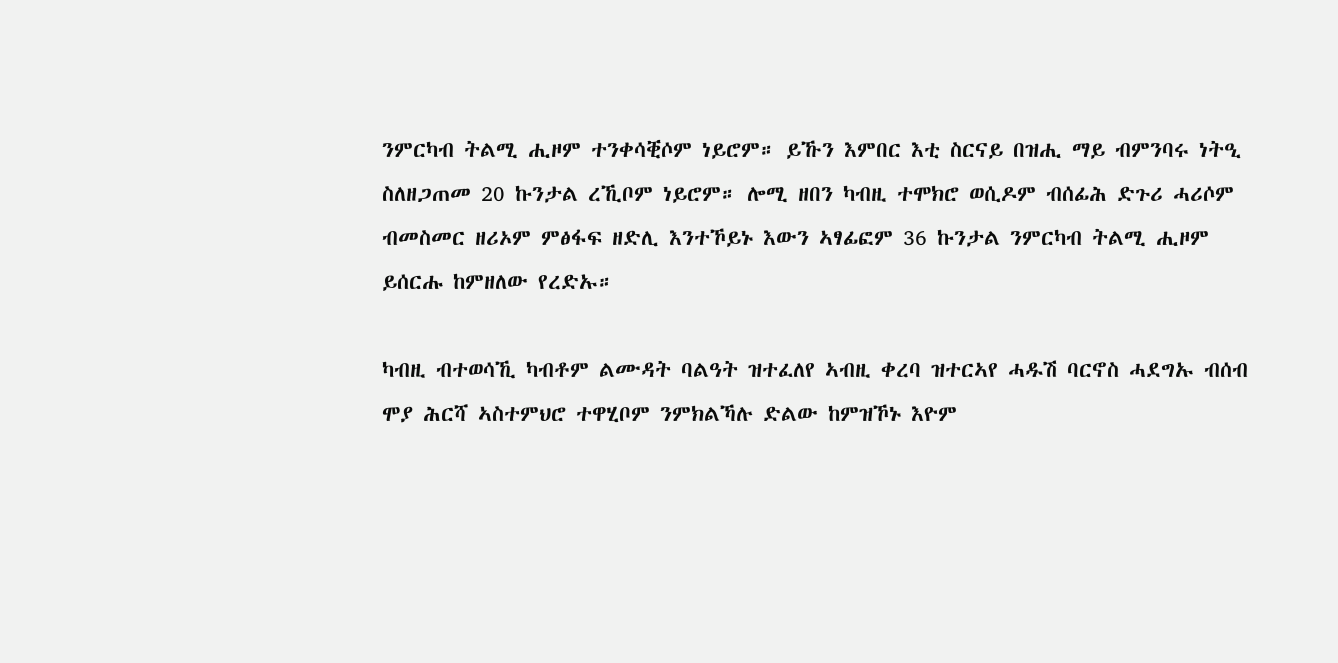ንምርካብ ትልሚ ሒዞም ተንቀሳቒሶም ነይሮም። ይኹን እምበር እቲ ስርናይ በዝሒ ማይ ብምንባሩ ነትዒ ስለዘጋጠመ 20 ኩንታል ረኺቦም ነይሮም። ሎሚ ዘበን ካብዚ ተሞክሮ ወሲዶም ብሰፊሕ ድጉሪ ሓሪሶም ብመስመር ዘሪኦም ምፅፋፍ ዘድሊ እንተኾይኑ እውን ኣፃፊፎም 36 ኩንታል ንምርካብ ትልሚ ሒዞም ይሰርሑ ከምዘለው የረድኡ።

ካብዚ ብተወሳኺ ካብቶም ልሙዳት ባልዓት ዝተፈለየ ኣብዚ ቀረባ ዝተርኣየ ሓዱሽ ባርኖስ ሓደግኡ ብሰብ ሞያ ሕርሻ ኣስተምህሮ ተዋሂቦም ንምክልኻሉ ድልው ከምዝኾኑ እዮም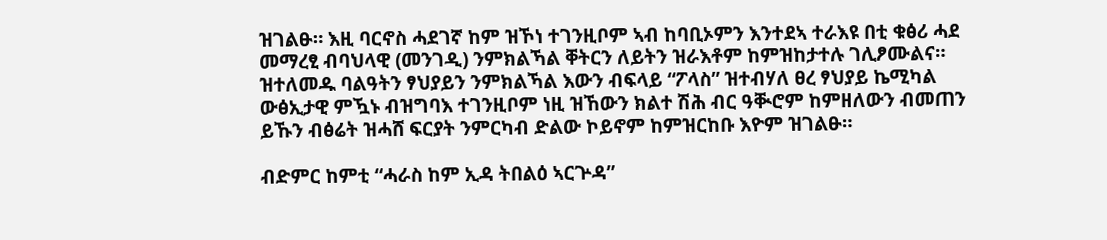ዝገልፁ። እዚ ባርኖስ ሓደገኛ ከም ዝኾነ ተገንዚቦም ኣብ ከባቢኦምን እንተደኣ ተራእዩ በቲ ቁፅሪ ሓደ መማረፂ ብባህላዊ (መንገዲ) ንምክልኻል ቐትርን ለይትን ዝራእቶም ከምዝከታተሉ ገሊፆሙልና። ዝተለመዱ ባልዓትን ፃህያይን ንምክልኻል እውን ብፍላይ “ፖላስ” ዝተብሃለ ፀረ ፃህያይ ኬሚካል ውፅኢታዊ ምዃኑ ብዝግባእ ተገንዚቦም ነዚ ዝኸውን ክልተ ሽሕ ብር ዓቚሮም ከምዘለውን ብመጠን ይኹን ብፅሬት ዝሓሸ ፍርያት ንምርካብ ድልው ኮይኖም ከምዝርከቡ እዮም ዝገልፁ።

ብድምር ከምቲ “ሓራስ ከም ኢዳ ትበልዕ ኣርጕዳ”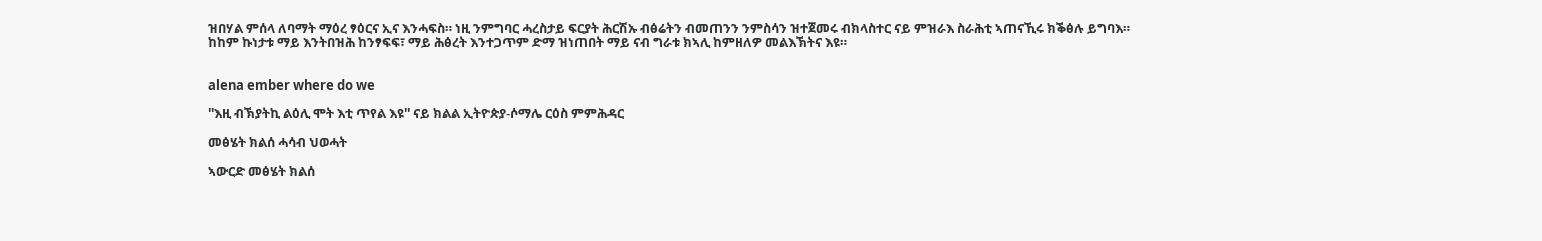ዝበሃል ምሰላ ለባማት ማዕረ ፃዕርና ኢና እንሓፍስ። ነዚ ንምግባር ሓረስታይ ፍርያት ሕርሽኡ ብፅሬትን ብመጠንን ንምስሳን ዝተጀመሩ ብክላስተር ናይ ምዝራእ ስራሕቲ ኣጠናኺሩ ክቕፅሉ ይግባእ። ከከም ኩነታቱ ማይ እንትበዝሕ ከንፃፍፍ፣ ማይ ሕፅረት እንተጋጥም ድማ ዝነጠበት ማይ ናብ ግራቱ ክኣሊ ከምዘለዎ መልእኽትና እዩ።


alena ember where do we

''እዚ ብኽያትኪ ልዕሊ ሞት እቲ ጥየል እዩ'' ናይ ክልል ኢትዮጵያ-ሶማሌ ርዕስ ምምሕዳር

መፅሄት ክልሰ ሓሳብ ህወሓት

ኣውርድ መፅሄት ክልሰ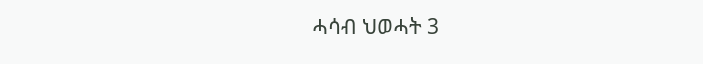ሓሳብ ህወሓት 3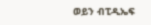ወይን ብፒዲኤፍ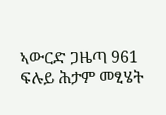ኣውርድ ጋዜጣ 961
ፍሉይ ሕታም መፂሄት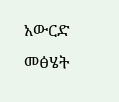አውርድ መፅሄት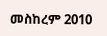መስከረም 2010